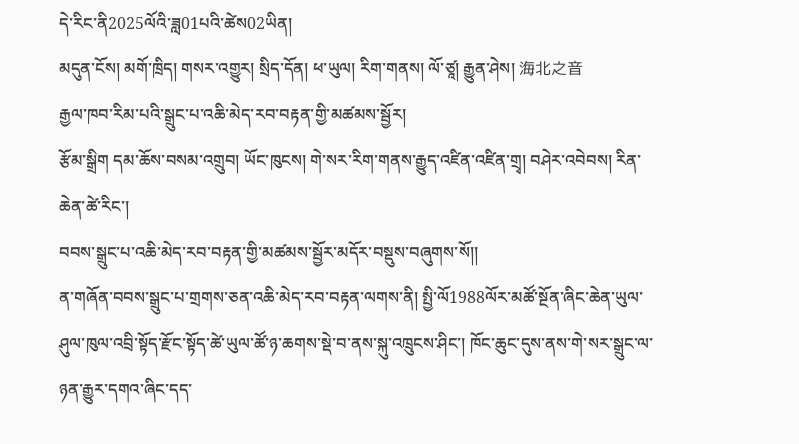དེ་རིང་ནི2025ལོའི་ཟླ01པའི་ཚེས02ཡིན།
མདུན་ངོས། མགོ་ཁྲིད། གསར་འགྱུར། སྲིད་དོན། ཕ་ཡུལ། རིག་གནས། ལོ་ཙཱ། རྒྱུན་ཤེས། 海北之音
རྒྱལ་ཁབ་རིམ་པའི་སྒྲུང་པ་འཆི་མེད་རབ་བརྟན་གྱི་མཚམས་སྦྱོར།
རྩོམ་སྒྲིག དམ་ཆོས་བསམ་འགྲུབ། ཡོང་ཁུངས། གེ་སར་རིག་གནས་རྒྱུད་འཛིན་འཛིན་གྲྭ། བཤེར་འབེབས། རིན་ཆེན་ཚེ་རིང་།
བབས་སྒྲུང་པ་འཆི་མེད་རབ་བརྟན་གྱི་མཚམས་སྦྱོར་མདོར་བསྡུས་བཞུགས་སོ།།
ན་གཞོན་བབས་སྒྲུང་པ་གྲགས་ཅན་འཆི་མེད་རབ་བརྟན་ལགས་ནི། སྤྱི་ལོ1988ལོར་མཚོ་སྔོན་ཞིང་ཆེན་ཡུལ་ཤུལ་ཁུལ་འབྲི་སྟོད་རྫོང་སྟོད་ཚེ་ཡུལ་ཚོ་ཉ་ཆགས་སྡེ་བ་ནས་སྐུ་འཁྲུངས་ཤིང་། ཁོང་ཆུང་དུས་ནས་གེ་སར་སྒྲུང་ལ་ཉན་རྒྱུར་དགའ་ཞིང་དད་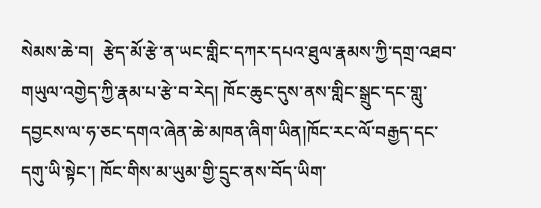སེམས་ཆེ་བ།  རྩེད་མོ་རྩེ་ན་ཡང་གླིང་དཀར་དཔའ་ཐུལ་རྣམས་ཀྱི་དགྲ་འཐབ་གཡུལ་འགྱེད་ཀྱི་རྣམ་པ་རྩེ་བ་རེད། ཁོང་ཆུང་དུས་ནས་གླིང་སྒྲུང་དང་གླུ་དབྱངས་ལ་ཧ་ཅང་དགའ་ཞེན་ཆེ་མཁན་ཞིག་ཡིན།ཁོང་རང་ལོ་བརྒྱད་དང་དགུ་ཡི་སྟེང་། ཁོང་གིས་མ་ཡུམ་གྱི་དྲུང་ནས་བོད་ཡིག་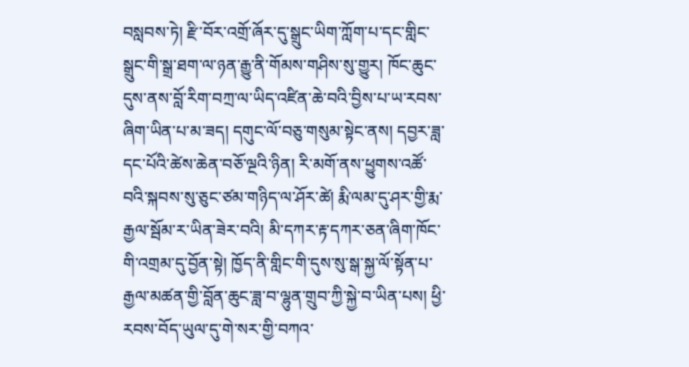བསླབས་ཏེ། རྫི་བོར་འགྲོ་ཞོར་དུ་སྒྲུང་ཡིག་ཀློག་པ་དང་གླིང་སྒྲུང་གི་སྒྲ་ཐག་ལ་ཉན་རྒྱུ་ནི་གོམས་གཤིས་སུ་གྱུར། ཁོང་ཆུང་དུས་ནས་བློ་རིག་བཀྲ་ལ་ཡིད་འཛིན་ཆེ་བའི་བྱིས་པ་ཡ་རབས་ཞིག་ཡིན་པ་མ་ཟད། དགུང་ལོ་བཅུ་གསུམ་སྟེང་ནས། དབྱར་ཟླ་དང་པོའི་ཚེས་ཆེན་བཅོ་ལྔའི་ཉིན། རི་མགོ་ནས་ཕྱུགས་འཚོ་བའི་སྐབས་སུ་ཅུང་ཙམ་གཉིད་ལ་ཤོར་ཚེ། རྨི་ལམ་དུ་ཤར་གྱི་རྨ་རྒྱལ་སྦོམ་ར་ཡིན་ཟེར་བའི། མི་དཀར་རྟ་དཀར་ཅན་ཞིག་ཁོང་གི་འགྲམ་དུ་བྱོན་སྟེ། ཁྱོད་ནི་གླིང་གི་དུས་སུ་སྒ་སྐྱ་ལོ་སྟོན་པ་རྒྱལ་མཚན་གྱི་བློན་ཆུང་ཟླ་བ་ལྷུན་གྲུབ་ཀྱི་སྐྱེ་བ་ཡིན་པས། ཕྱི་རབས་བོད་ཡུལ་དུ་གེ་སར་གྱི་བཀའ་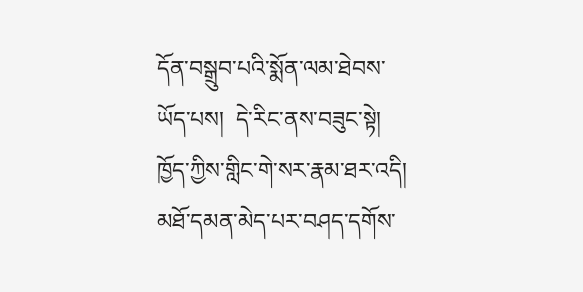དོན་བསྒྲུབ་པའི་སྨོན་ལམ་ཐེབས་ཡོད་པས།  དེ་རིང་ནས་བཟུང་སྟེ། ཁྱོད་ཀྱིས་གླིང་གེ་སར་རྣམ་ཐར་འདི། མཐོ་དམན་མེད་པར་བཤད་དགོས་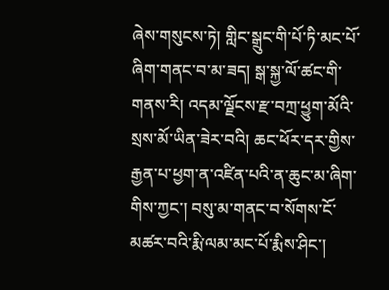ཞེས་གསུངས་ཏེ། གླིང་སྒྲུང་གི་པོ་ཏི་མང་པོ་ཞིག་གནང་བ་མ་ཟད། སྒ་སྐྱ་ལོ་ཚང་གི་གནས་རི། འདམ་ལྗོངས་རྫ་བཀྲ་ཕྱུག་མོའི་སྲས་མོ་ཡིན་ཟེར་བའི། ཆང་ཕོར་དར་གྱིས་རྒྱན་པ་ཕྱག་ན་འཛིན་པའི་ན་ཆུང་མ་ཞིག་གིས་ཀྱང་། བསུ་མ་གནང་བ་སོགས་ངོ་མཚར་བའི་རྨི་ལམ་མང་པོ་རྨིས་ཤིང་།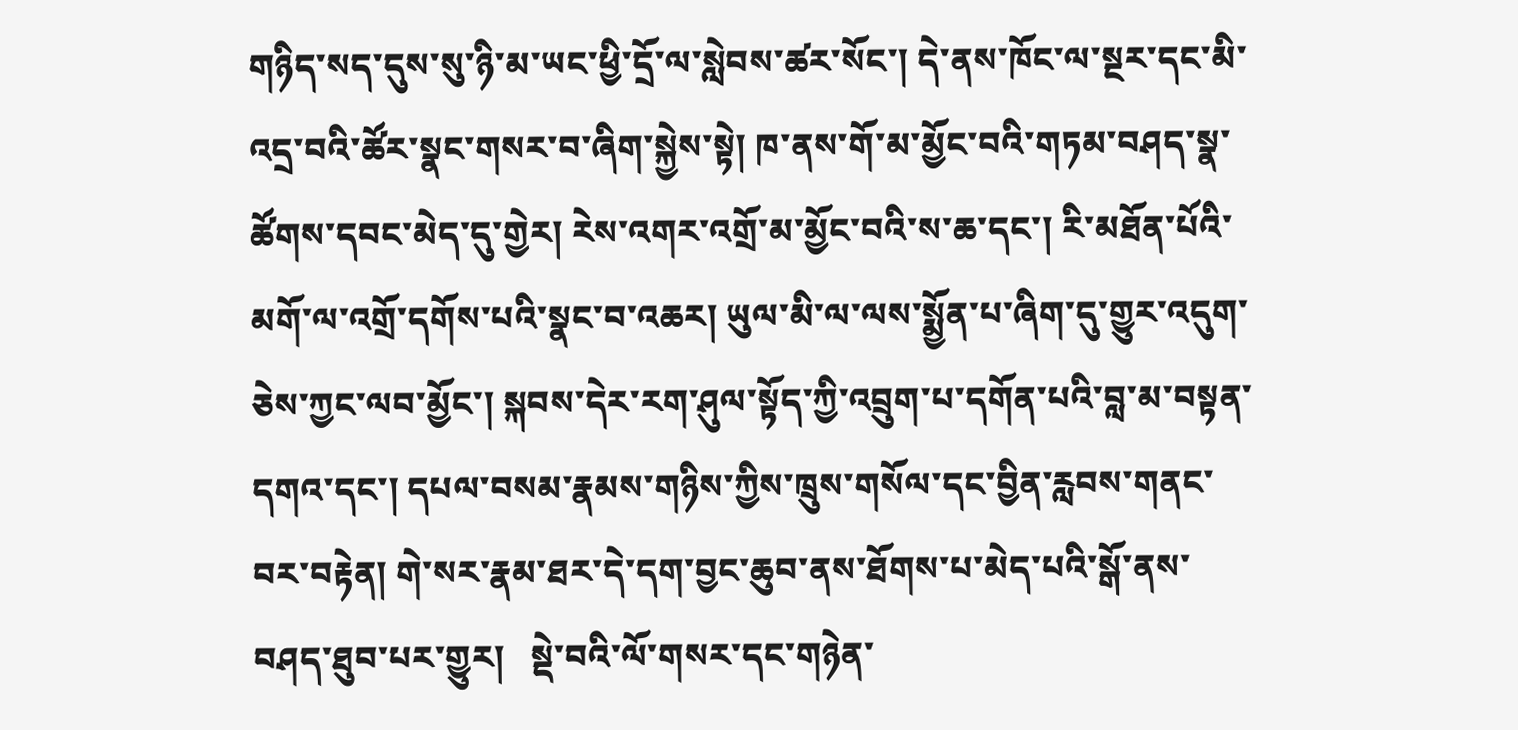གཉིད་སད་དུས་སུ་ཉི་མ་ཡང་ཕྱི་དྲོ་ལ་སླེབས་ཚར་སོང་། དེ་ནས་ཁོང་ལ་སྔར་དང་མི་འདྲ་བའི་ཚོར་སྣང་གསར་བ་ཞིག་སྐྱེས་སྟེ། ཁ་ནས་གོ་མ་མྱོང་བའི་གཏམ་བཤད་སྣ་ཚོགས་དབང་མེད་དུ་གྱེར། རེས་འགར་འགྲོ་མ་མྱོང་བའི་ས་ཆ་དང་། རི་མཐོན་པོའི་མགོ་ལ་འགྲོ་དགོས་པའི་སྣང་བ་འཆར། ཡུལ་མི་ལ་ལས་སྨྱོན་པ་ཞིག་དུ་གྱུར་འདུག་ཅེས་ཀྱང་ལབ་མྱོང་། སྐབས་དེར་རག་ཤུལ་སྟོད་ཀྱི་འབྲུག་པ་དགོན་པའི་བླ་མ་བསྟན་དགའ་དང་། དཔལ་བསམ་རྣམས་གཉིས་ཀྱིས་ཁྲུས་གསོལ་དང་བྱིན་རླབས་གནང་བར་བརྟེན། གེ་སར་རྣམ་ཐར་དེ་དག་བྱང་ཆུབ་ནས་ཐོགས་པ་མེད་པའི་སྒོ་ནས་བཤད་ཐུབ་པར་གྱུར།   སྡེ་བའི་ལོ་གསར་དང་གཉེན་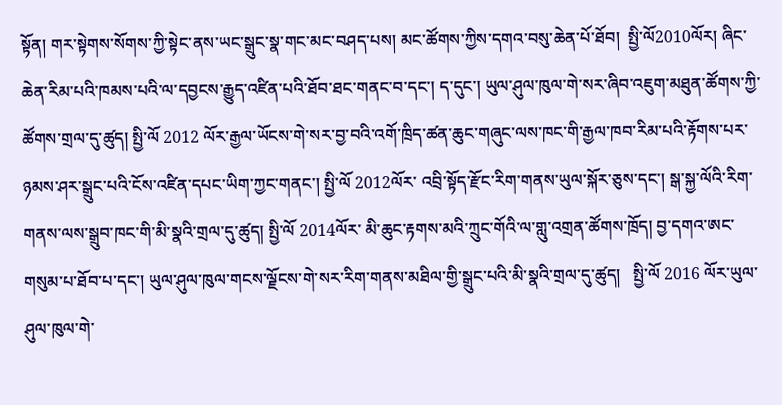སྟོན། གར་སྟེགས་སོགས་ཀྱི་སྟེང་ནས་ཡང་སྒྲུང་སྣ་གང་མང་བཤད་པས། མང་ཚོགས་ཀྱིས་དགའ་བསུ་ཆེན་པོ་ཐོབ།  སྤྱི་ལོ2010ལོར། ཞིང་ཆེན་རིམ་པའི་ཁམས་པའི་ལ་དབྱངས་རྒྱུད་འཛིན་པའི་ཐོབ་ཐང་གནང་བ་དང་། ད་དུང་། ཡུལ་ཤུལ་ཁུལ་གེ་སར་ཞིབ་འཇུག་མཐུན་ཚོགས་ཀྱི་ཚོགས་གྲལ་དུ་ཚུད། སྤྱི་ལོ 2012 ལོར་རྒྱལ་ཡོངས་གེ་སར་བྱ་བའི་འགོ་ཁྲིད་ཚན་ཆུང་གཞུང་ལས་ཁང་གི་རྒྱལ་ཁབ་རིམ་པའི་རྟོགས་པར་ཉམས་ཤར་སྒྲུང་པའི་ངོས་འཛིན་དཔང་ཡིག་ཀྱང་གནང་། སྤྱི་ལོ 2012ལོར་ འབྲི་སྟོད་རྫོང་རིག་གནས་ཡུལ་སྐོར་ཅུས་དང་། སྒ་སྐྱ་ལོའི་རིག་གནས་ལས་སྒྲུབ་ཁང་གི་མི་སྣའི་གྲལ་དུ་ཚུད། སྤྱི་ལོ 2014ལོར་ མི་ཆུང་རྟགས་མའི་ཀྲུང་གོའི་ལ་གླུ་འགྲན་ཚོགས་ཁྲོད། བྱ་དགའ་ཨང་གསུམ་པ་ཐོབ་པ་དང་། ཡུལ་ཤུལ་ཁུལ་གངས་ལྗོངས་གེ་སར་རིག་གནས་མཐིལ་གྱི་སྒྲུང་པའི་མི་སྣའི་གྲལ་དུ་ཚུད།   སྤྱི་ལོ 2016 ལོར་ཡུལ་ཤུལ་ཁུལ་གེ་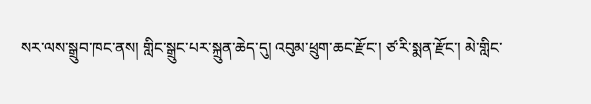སར་ལས་སྒྲུབ་ཁང་ནས། གླིང་སྒྲུང་པར་སྐྲུན་ཆེད་དུ། འབུམ་ཕྲུག་ཆང་རྫོང་། ཙ་རི་སྨན་རྫོང་། མེ་གླིང་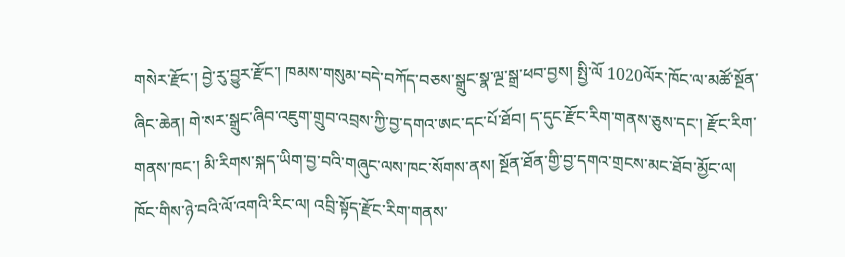གསེར་རྫོང་། བྱེ་རུ་བྱུར་རྫོང་། ཁམས་གསུམ་བདེ་བཀོད་བཅས་སྒྲུང་སྣ་ལྔ་སྒྲ་ཕབ་བྱས། སྤྱི་ལོ 1020ལོར་ཁོང་ལ་མཚོ་སྔོན་ཞིང་ཆེན། གེ་སར་སྒྲུང་ཞིབ་འཇུག་གྲུབ་འབྲས་ཀྱི་བྱ་དགའ་ཨང་དང་པོ་ཐོབ། ད་དུང་རྫོང་རིག་གནས་ཅུས་དང་། རྫོང་རིག་གནས་ཁང་། མི་རིགས་སྐད་ཡིག་བྱ་བའི་གཞུང་ལས་ཁང་སོགས་ནས། སྔོན་ཐོན་གྱི་བྱ་དགའ་གྲངས་མང་ཐོབ་མྱོང་ལ། ཁོང་གིས་ཉེ་བའི་ལོ་འགའི་རིང་ལ། འབྲི་སྟོད་རྫོང་རིག་གནས་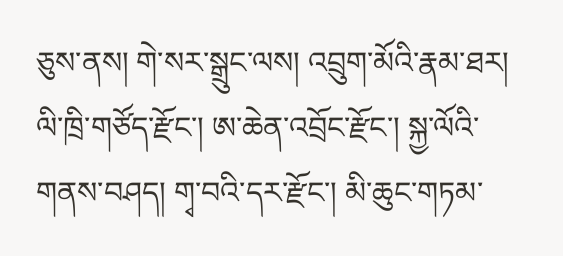ཅུས་ནས། གེ་སར་སྒྲུང་ལས། འབྲུག་མོའི་རྣམ་ཐར། ལི་ཁྲི་གཙོད་རྫོང་། ཨ་ཆེན་འབྲོང་རྫོང་། སྐྱ་ལོའི་གནས་བཤད། གྭ་བའི་དར་རྫོང་། མི་ཆུང་གཏམ་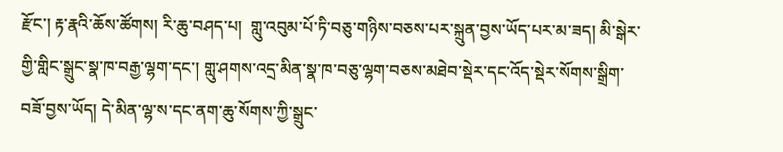རྫོང་། རྟ་རྣའི་ཆོས་ཚོགས། རི་ཆུ་བཤད་པ།  གླུ་འབུམ་པོ་ཏི་བཅུ་གཉིས་བཅས་པར་སྐྲུན་བྱས་ཡོད་པར་མ་ཟད། མི་སྒེར་གྱི་གླིང་སྒྲུང་སྣ་ཁ་བརྒྱ་ལྷག་དང་། གླུ་ཤགས་འདྲ་མིན་སྣ་ཁ་བཅུ་ལྷག་བཅས་མཐེབ་སྡེར་དང་འོད་སྡེར་སོགས་སྒྲིག་བཟོ་བྱས་ཡོད། དེ་མིན་ལྷ་ས་དང་ནག་ཆུ་སོགས་ཀྱི་སྒྲུང་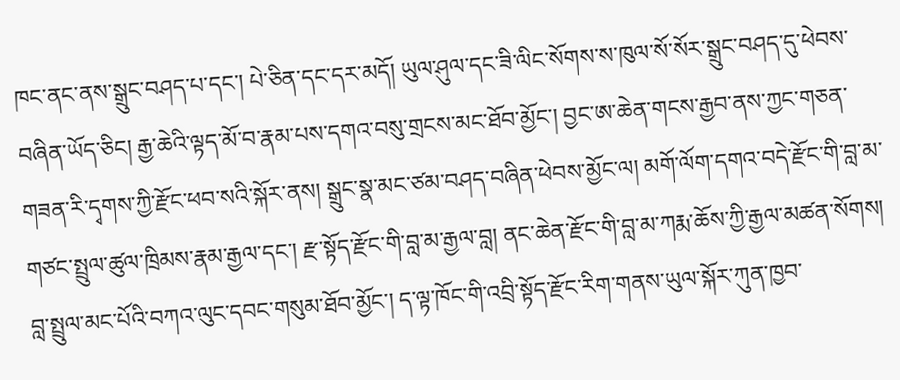ཁང་ནང་ནས་སྒྲུང་བཤད་པ་དང་། པེ་ཅིན་དང་དར་མདོ། ཡུལ་ཤུལ་དང་ཟི་ལིང་སོགས་ས་ཁུལ་སོ་སོར་སྒྲུང་བཤད་དུ་ཕེབས་བཞིན་ཡོད་ཅིང། རྒྱ་ཆེའི་ལྟད་མོ་བ་རྣམ་པས་དགའ་བསུ་གྲངས་མང་ཐོབ་མྱོང་། བྱང་ཨ་ཆེན་གངས་རྒྱབ་ནས་ཀྱང་གཅན་གཟན་རི་དྭགས་ཀྱི་རྫོང་ཕབ་སའི་སྐོར་ནས། སྒྲུང་སྣ་མང་ཙམ་བཤད་བཞིན་ཕེབས་མྱོང་ལ། མགོ་ལོག་དགའ་བདེ་རྫོང་གི་བླ་མ་གཙང་སྤྲུལ་ཚུལ་ཁྲིམས་རྣམ་རྒྱལ་དང་། རྫ་སྟོད་རྫོང་གི་བླ་མ་རྒྱལ་བླ། ནང་ཆེན་རྫོང་གི་བླ་མ་ཀརྨ་ཆོས་ཀྱི་རྒྱལ་མཚན་སོགས། བླ་སྤྲུལ་མང་པོའི་བཀའ་ལུང་དབང་གསུམ་ཐོབ་མྱོང་། ད་ལྟ་ཁོང་གི་འབྲི་སྟོད་རྫོང་རིག་གནས་ཡུལ་སྐོར་ཀུན་ཁྱབ་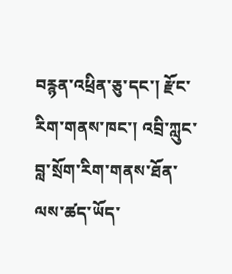བརྙན་འཕྲིན་ཅུ་དང་། རྫོང་རིག་གནས་ཁང་། འབྲི་ཀླུང་བླ་སྲོག་རིག་གནས་ཐོན་ལས་ཚད་ཡོད་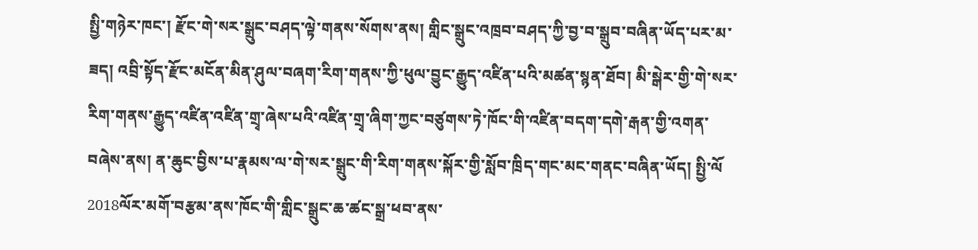སྤྱི་གཉེར་ཁང་། རྫོང་གེ་སར་སྒྲུང་བཤད་ལྟེ་གནས་སོགས་ནས། གླིང་སྒྲུང་འཁྲབ་བཤད་ཀྱི་བྱ་བ་སྒྲུབ་བཞིན་ཡོད་པར་མ་ཟད། འབྲི་སྟོད་རྫོང་མངོན་མིན་ཤུལ་བཞག་རིག་གནས་ཀྱི་ཕུལ་བྱུང་རྒྱུད་འཛིན་པའི་མཚན་སྙན་ཐོབ། མི་སྒེར་གྱི་གེ་སར་རིག་གནས་རྒྱུད་འཛིན་འཛིན་གྲྭ་ཞེས་པའི་འཛིན་གྲྭ་ཞིག་ཀྱང་བཙུགས་ཏེ་ཁོང་གི་འཛིན་བདག་དགེ་རྒན་གྱི་འགན་བཞེས་ནས། ན་ཆུང་བྱིས་པ་རྣམས་ལ་གེ་སར་སྒྲུང་གི་རིག་གནས་སྐོར་གྱི་སློབ་ཁྲིད་གང་མང་གནང་བཞིན་ཡོད། སྤྱི་ལོ 2018ལོར་མགོ་བརྩམ་ནས་ཁོང་གི་གླིང་སྒྲུང་ཆ་ཚང་སྒྲ་ཕབ་ནས་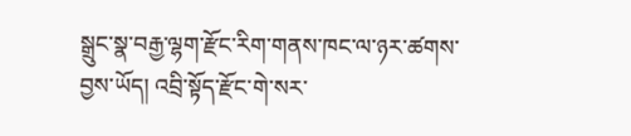སྒྲུང་སྣ་བརྒྱ་ལྷག་རྫོང་རིག་གནས་ཁང་ལ་ཉར་ཚགས་བྱས་ཡོད། འབྲི་སྟོད་རྫོང་གེ་སར་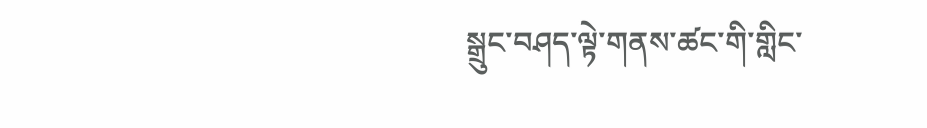སྒྲུང་བཤད་ལྟེ་གནས་ཚང་གི་གླིང་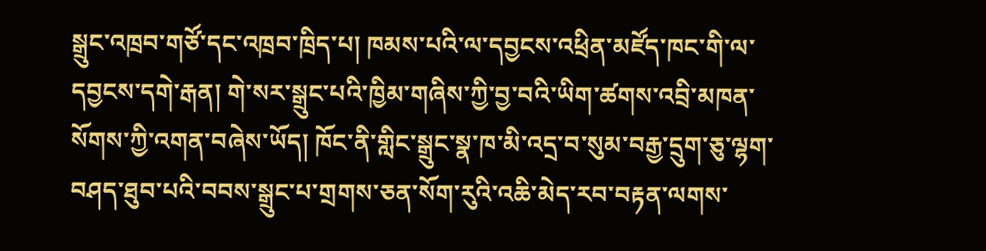སྒྲུང་འཁྲབ་གཙོ་དང་འཁྲབ་ཁྲིད་པ། ཁམས་པའི་ལ་དབྱངས་འཕྲིན་མཛོད་ཁང་གི་ལ་དབྱངས་དགེ་རྒན། གེ་སར་སྒྲུང་པའི་ཁྱིམ་གཞིས་ཀྱི་བྱ་བའི་ཡིག་ཚགས་འབྲི་མཁན་སོགས་ཀྱི་འགན་བཞེས་ཡོད། ཁོང་ནི་གླིང་སྒྲུང་སྣ་ཁ་མི་འདྲ་བ་སུམ་བརྒྱ་དྲུག་ཅུ་ལྷག་བཤད་ཐུབ་པའི་བབས་སྒྲུང་པ་གྲགས་ཅན་སོག་རུའི་འཆི་མེད་རབ་བརྟན་ལགས་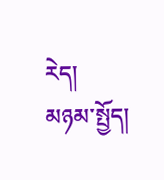རེད།
མཉམ་སྤྱོད།